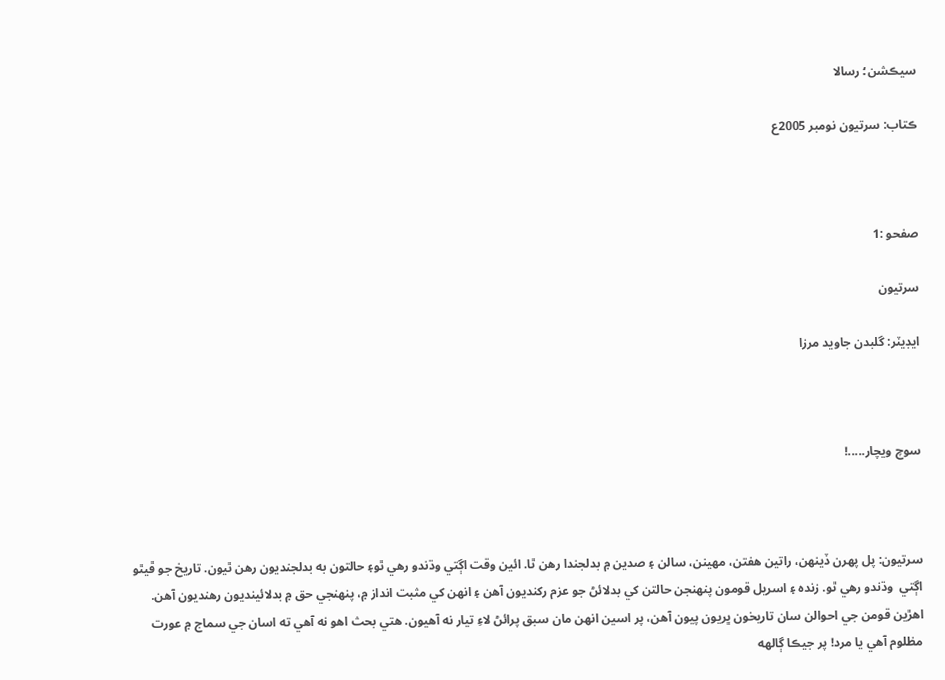سيڪشن؛ رسالا

ڪتاب: سرتيون نومبر 2005ع



صفحو :1

سرتيون

ايڊيٽر: گلبدن جاويد مرزا



سوچ ويچار.....!



سرتيون: پل پهرن ڏينهن، راتين هفتن، مهينن، سالن ۽ صدين ۾ بدلجندا رهن ٿا. ائين وقت اڳتي وڌندو رهي ٿو۽ حالتون به بدلجنديون رهن ٿيون. تاريخ جو ڦيٿو اڳتي  وڌندو رهي ٿو. زنده ۽ اسريل قومون پنهنجن حالتن کي بدلائڻ جو عزم رکنديون آهن ۽ انهن کي مثبت انداز ۾، پنهنجي حق ۾ بدلائينديون رهنديون آهن. اهڙين قومن جي احوالن سان تاريخون ڀريون پيون آهن، پر اسين انهن مان سبق پرائڻ لاءِ تيار نه آهيون. هتي بحث اهو نه آهي ته اسان جي سماج ۾ عورت مظلوم آهي يا مرد! پر جيڪا ڳالهه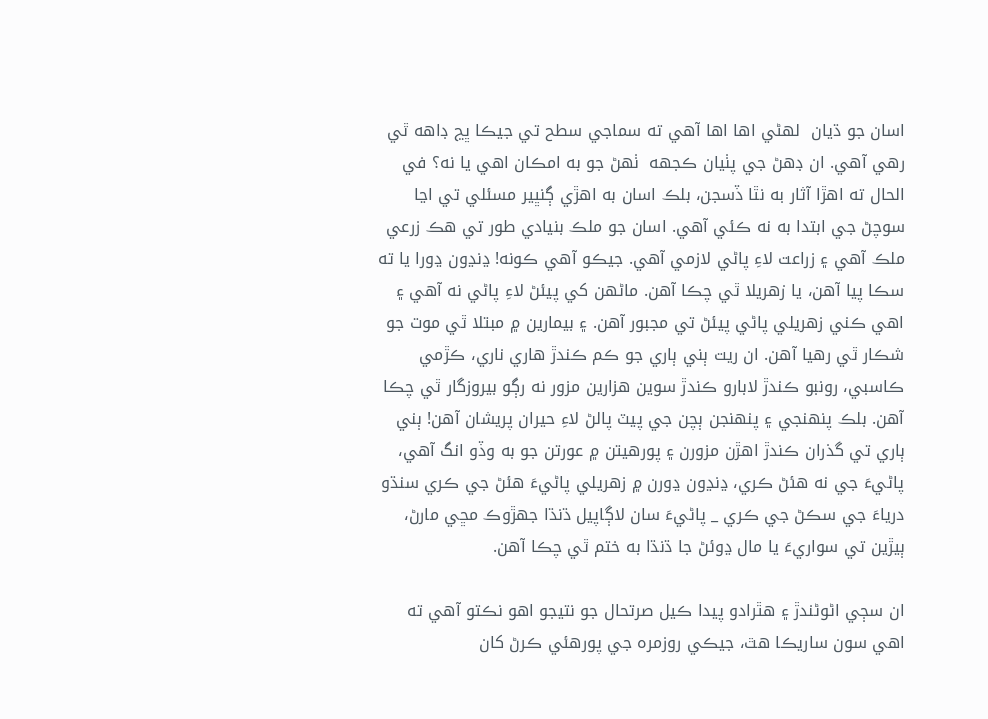اسان جو ڌيان  لهڻي اها اها آهي ته سماجي سطح تي جيڪا ڀڃ ڊاهه ٿي رهي آهي. ان ڊهڻ جي پٺيان ڪجهه  ٺهڻ جو به امڪان اهي يا نه؟ في الحال ته اهڙا آثار به نٿا ڏسجن، بلڪ اسان به اهڙي ڳنڀير مسئلي تي اڃا سوچڻ جي ابتدا به نه ڪئي آهي. اسان جو ملڪ بنيادي طور تي هڪ زرعي ملڪ آهي ۽ زراعت لاءِ پاڻي لازمي آهي. جيڪو آهي ڪونه! ڍنڍون ڍورا يا ته سڪا پيا آهن، يا زهريلا ٿي چڪا آهن. ماڻهن کي پيئڻ لاءِ پاڻي نه آهي ۽ اهي ڪني زهريلي پاڻي پيئڻ تي مجبور آهن. ۽ بيمارين ۾ مبتلا ٿي موت جو شڪار ٿي رهيا آهن. ان ريت ٻني ٻاري جو ڪم ڪندڙ هاري ناري، ڪڙمي ڪاسبي، رونبو ڪندڙ لابارو ڪندڙ سوين هزارين مزور نه رڳو بيروزگار ٿي چڪا آهن. بلڪ پنهنجي ۽ پنهنجن ٻچن جي پيٽ پالڻ لاءِ حيران پريشان آهن! ٻني ٻاري تي گذران ڪندڙ اهڙن مزورن ۽ پورهيتن ۾ عورتن جو به وڏو انگ آهي، پاڻيءَ جي نه هئڻ ڪري، ڍنڍون ڍورن ۾ زهريلي پاڻيءَ هئڻ جي ڪري سنڌو درياءَ جي سڪڻ جي ڪري _ پاڻيءَ سان لاڳاپيل ڌنڌا جهڙوڪ مڇي مارڻ، ٻيڙين تي سواريءَ يا مال ڍوئڻ جا ڌنڌا به ختم ٿي چڪا آهن.

ان سڄي اڻوڻندڙ ۽ هٿرادو پيدا ڪيل صرتحال جو نتيجو اهو نڪتو آهي ته اهي سون ساريڪا هٿ، جيڪي روزمره جي پورهئي ڪرڻ کان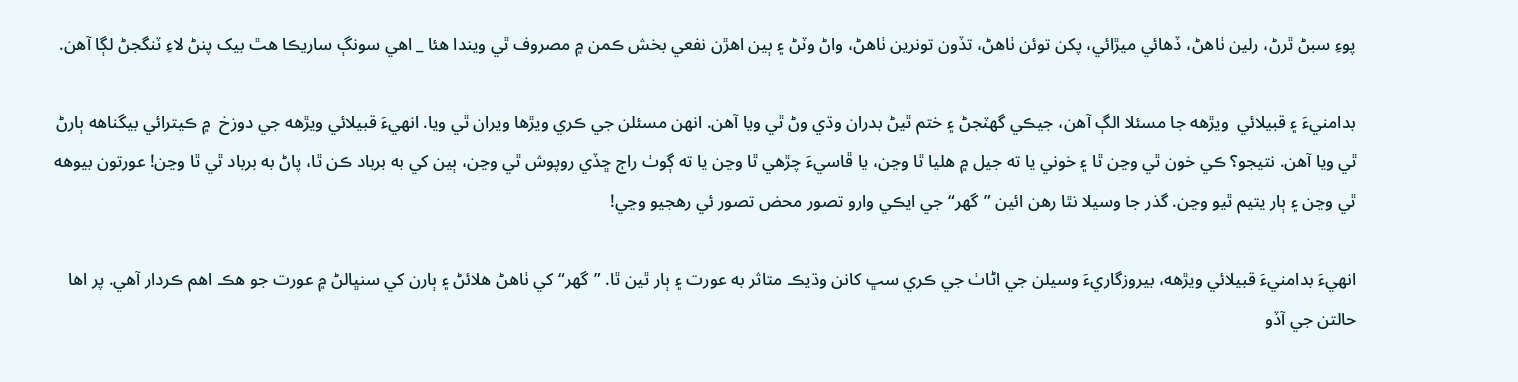پوءِ سبڻ ٿرڻ، رلين ٺاهڻ، ڏهائي ميڙائي، پکن توئن ٺاهڻ، تڏون تونرين ٺاهڻ، واڻ وٽڻ ۽ ٻين اهڙن نفعي بخش ڪمن ۾ مصروف ٿي ويندا هئا _ اهي سونڳ ساريڪا هٿ بيک پنڻ لاءِ ٽنگجڻ لڳا آهن.

بدامنيءَ ۽ قبيلائي  ويڙهه جا مسئلا الڳ آهن، جيڪي گهٽجڻ ۽ ختم ٿيڻ بدران وڌي وڻ ٿي ويا آهن. انهن مسئلن جي ڪري ويڙها ويران ٿي ويا. انهيءَ قبيلائي ويڙهه جي دوزخ  ۾ ڪيترائي بيگناهه ٻارڻ ٿي ويا آهن. نتيجو؟ ڪي خون ٿي وڃن ٿا ۽ خوني يا ته جيل ۾ هليا ٿا وڃن، يا ڦاسيءَ چڙهي ٿا وڃن يا ته ڳوٺ راڄ ڇڏي روپوش ٿي وڃن، ٻين کي به برباد ڪن ٿا، پاڻ به برباد ٿي ٿا وڃن! عورتون بيوهه ٿي وڃن ۽ ٻار يتيم ٿيو وڃن. گذر جا وسيلا نٿا رهن ائين ”گهر“ جي ايڪي وارو تصور محض تصور ئي رهجيو وڃي!

انهيءَ بدامنيءَ قبيلائي ويڙهه، بيروزگاريءَ وسيلن جي اڻاٺ جي ڪري سڀ کانن وڌيڪ متاثر به عورت ۽ ٻار ٿين ٿا. ”گهر“ کي ٺاهڻ هلائڻ ۽ ٻارن کي سنڀالڻ ۾ عورت جو هڪ اهم ڪردار آهي. پر اها حالتن جي آڏو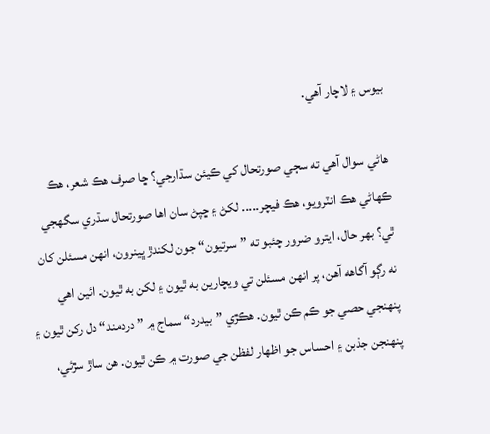بيوس ۽ لاچار آهي.

هاڻي سوال آهي ته سڄي صورتحال کي ڪيئن سڌارجي؟ ڇا صرف هڪ شعر، هڪ ڪهاڻي هڪ انٽرويو، هڪ فيچر..... لکڻ ۽ ڇپڻ سان اها صورتحال سڌري سگهجي ٿي؟ بهر حال، ايترو ضرور چئبو ته ”سرتيون“ جون لکندڙ ڀينرون، انهن مسئلن کان نه رڳو آگاهه آهن، پر انهن مسئلن تي ويچارين به ٿيون ۽ لکن به ٿيون. ائين اهي پنهنجي حصي جو ڪم ڪن ٿيون. هڪڙي ”بيدرد“ سماج ۾ ”دردمند“ دل رکن ٿيون ۽ پنهنجن جذبن ۽ احساس جو اظهار لفظن جي صورت ۾ ڪن ٿيون. هن ساڙ سڙئي،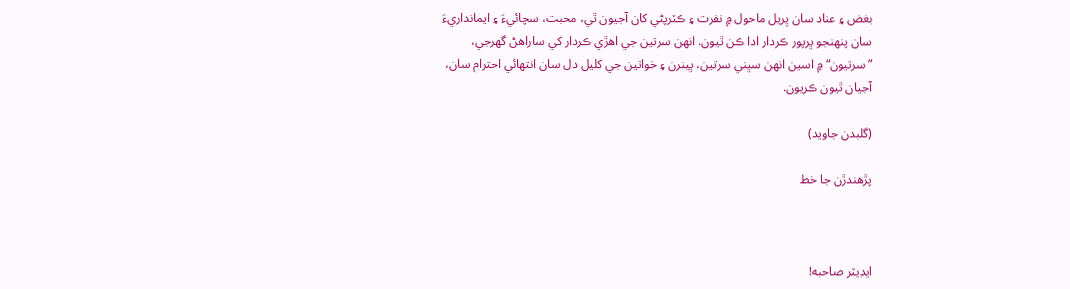بغض ۽ عناد سان ڀريل ماحول ۾ نفرت ۽ ڪٽرپڻي کان آجيون ٿي، محبت، سچائيءَ ۽ ايمانداريءَ سان پنهنجو ڀرپور ڪردار ادا ڪن ٿيون. انهن سرتين جي اهڙي ڪردار کي ساراهڻ گهرجي، ”سرتيون“ ۾ اسين انهن سڀني سرتين، ڀينرن ۽ خواتين جي کليل دل سان انتهائي احترام سان، آجيان ٿيون ڪريون.

(گلبدن جاويد)

پڙهندڙن جا خط



ايڊيٽر صاحبه!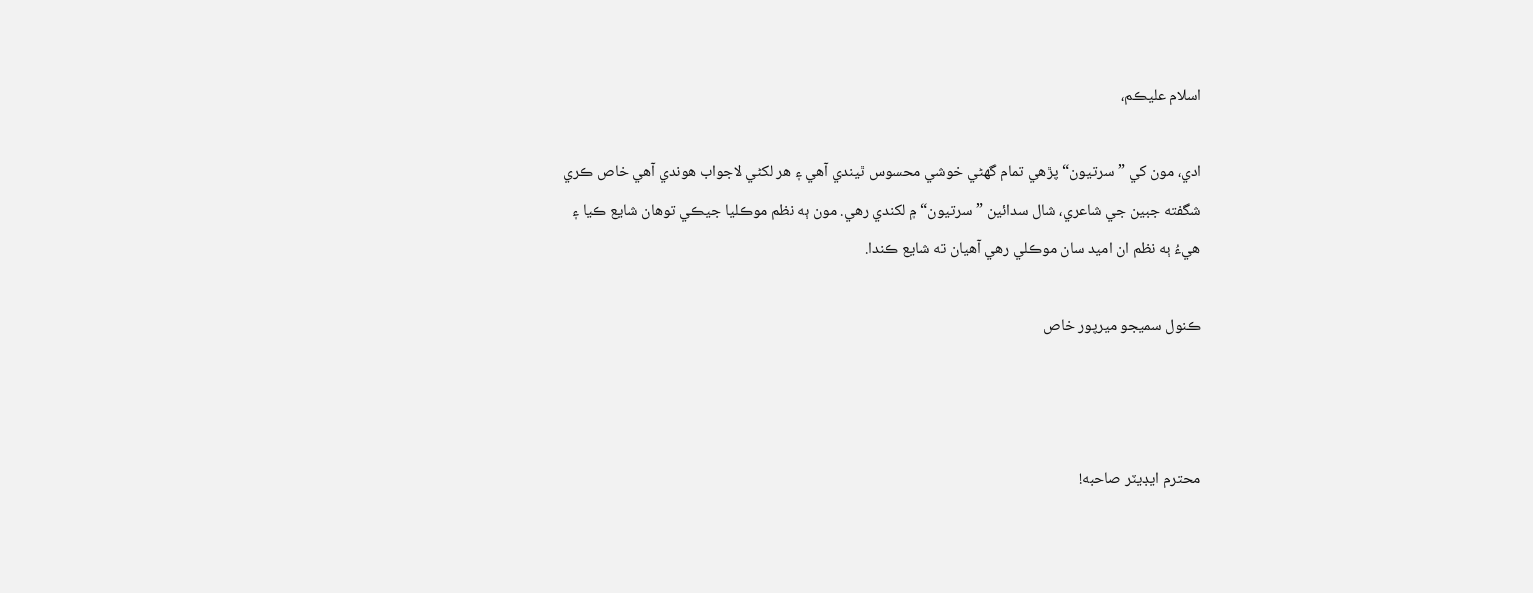اسلام عليڪم،

ادي، مون کي ”سرتيون“ پڙهي تمام گهڻي خوشي محسوس ٿيندي آهي ۽ هر لکڻي لاجواب هوندي آهي خاص ڪري شگفته جبين جي شاعري، شال سدائين ”سرتيون“ ۾ لکندي رهي. مون ٻه نظم موڪليا جيڪي توهان شايع ڪيا ۽ هيءُ ٻه نظم ان اميد سان موڪلي رهي آهيان ته شايع ڪندا.

ڪنول سميجو ميرپور خاص



محترم ايڊيٽر صاحبه!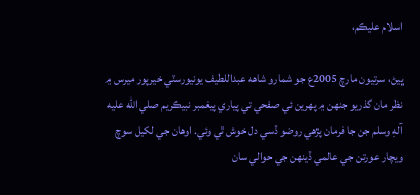اسلام عليڪم،

ڀيڻ، سرتيون مارچ 2005ع جو شمارو شاهه عبداللطيف يونيورسٽي خيرپور ميرس ۾ نظر مان گذريو جنهن ۾ پهرين ئي صفحي تي پياري پيغمبر نبيڪريم صلي الله عليه آلهِ وسلم جن جا فرمان پڙهي روضو ڏسي دل خوش ٿي وئي. اوهان جي لکيل سوچ ويچار عورتن جي عالمي ڏينهن جي حوالي سان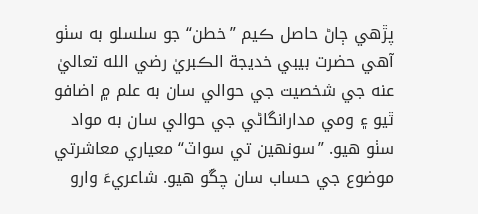پڙهي ڄاڻ حاصل ڪيم ”خطن“ جو سلسلو به سٺو آهي حضرت بيبي خديجة الڪبريٰ رضي الله تعاليٰ عنه جي شخصيت جي حوالي سان به علم ۾ اضافو ٿيو ۽ ومي مدارانگاڻي جي حوالي سان به مواد سٺو هيو. ”سونهين تي سواٽ“ معياري معاشرتي موضوع جي حساب سان چڱو هيو. شاعريءَ وارو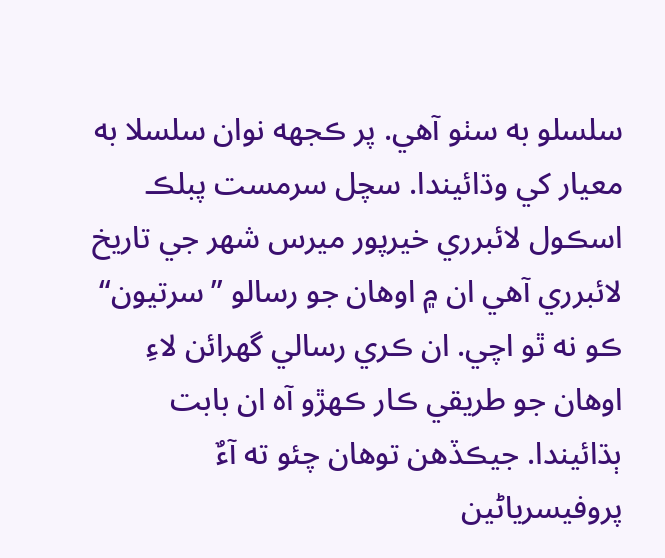سلسلو به سٺو آهي. پر ڪجهه نوان سلسلا به معيار کي وڌائيندا. سچل سرمست پبلڪ اسڪول لائبرري خيرپور ميرس شهر جي تاريخ لائبرري آهي ان ۾ اوهان جو رسالو ”سرتيون“ ڪو نه ٿو اچي. ان ڪري رسالي گهرائن لاءِ اوهان جو طريقي ڪار ڪهڙو آه ان بابت ٻڌائيندا. جيڪڏهن توهان چئو ته آءٌ پروفيسرياڻين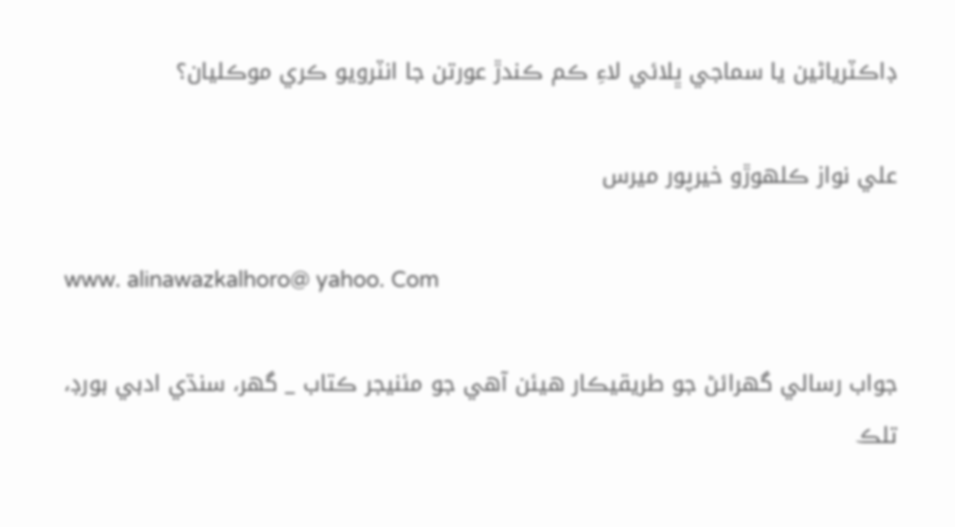ڊاڪٽرياڻين يا سماجي ڀلائي لاءِ ڪم ڪندڙ عورتن جا انٽرويو ڪري موڪليان؟

علي نواز ڪلهوڙو خيرپور ميرس

www. alinawazkalhoro@ yahoo. Com

جواب رسالي گهرائڻ جو طريقيڪار هيئن آهي جو مئنيجر ڪتاب _ گهر، سنڌي ادبي بورڊ، تلڪ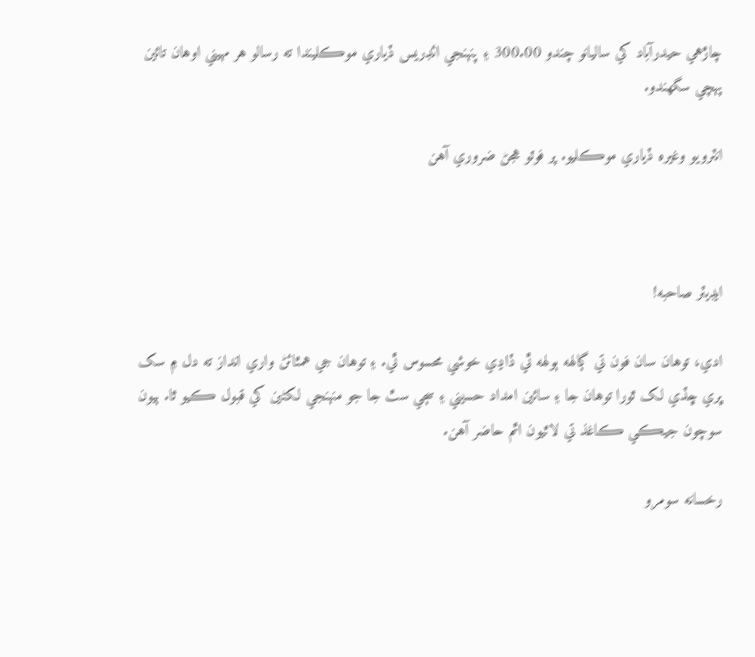چاڙهي حيدرآباد کي ساليانو چندو 300.00 ۽ پنهنجي ائڊريس ڏياري موڪليندا ته رسالو هر مهيني اوهان تائين پهچي سگهندو.

انٽرويو وغيره ڏياري موڪليو. پر فوٽو هجڻ ضروري آهن



ايڊيٽر صاحبه!

ادي، توهان سان فون تي ڳالهه ٻولهه ٿي ڏاڍي خوشي محسوس ٿي. ۽ توهان جي همٿائڻ واري انداز ته دل ۾ سک ڀري ڇڏي لک ٿورا توهان جا ۽ سائين امداد حسيني ۽ سڄي سٿ جا جو منهنجي لکڻين کي قبول ڪيو ٿا. ٻيون سوچون جيڪي ڪاغذ تي لاٿيون اٿم حاضر آهن.

رخسانه سومرو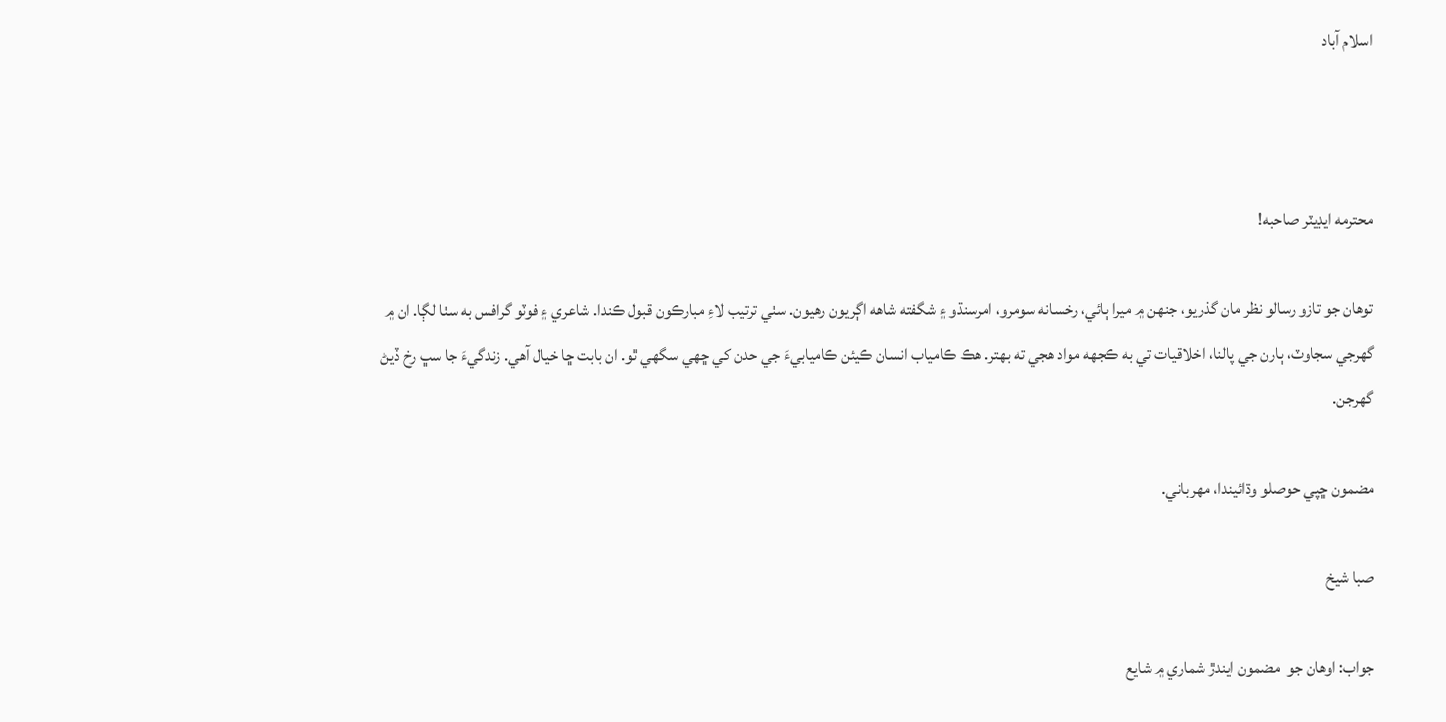اسلام آباد



محترمه ايڊيٽر صاحبه!

توهان جو تازو رسالو نظر مان گذريو، جنهن ۾ ميرا ٻائي، رخسانه سومرو، امرسنڌو ۽ شگفته شاهه اڳريون رهيون. سٺي ترتيب لاءِ مبارڪون قبول ڪندا. شاعري ۽ فوٽو گرافس به سٺا لڳا. ان ۾ گهرجي سجاوٽ، ٻارن جي پالنا، اخلاقيات تي به ڪجهه مواد هجي ته بهتر. هڪ ڪامياب انسان ڪيئن ڪاميابيءَ جي حدن کي ڇهي سگهي ٿو. ان بابت ڇا خيال آهي. زندگيءَ جا سڀ رخ ڏيڻ گهرجن.

مضمون ڇپي حوصلو وڌائيندا، مهرباني.

صبا شيخ

جواب: اوهان جو  مضمون ايندڙ شماري ۾ شايع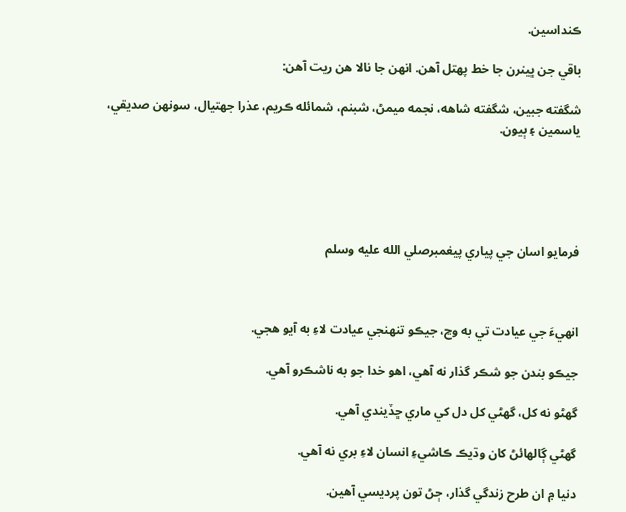ڪنداسين.

باقي جن ڀينرن جا خط پهتل آهن. انهن جا نالا هن ريت آهن:

شگفته جبين، شگفته شاهه، نجمه ميمڻ، شبنم، شمائله ڪريم، عذرا جهتيال، سونهن صديقي، ياسمين ۽ ٻيون.





فرمايو اسان جي پياري پيغمبرصلي الله عليه وسلم



انهيءَ جي عيادت تي به وڃ، جيڪو تنهنجي عيادت لاءِ به آيو هجي.

جيڪو بندن جو شڪر گذار نه آهي، اهو خدا جو به ناشڪرو آهي.

گهڻو نه کل، گهڻي کل دل کي ماري ڇڏيندي آهي.

گهڻي ڳالهائڻ کان وڌيڪ ڪاشيءِ انسان لاءِ بري نه آهي.

دنيا ۾ ان طرح زندگي گذار، ڄڻ تون پرديسي آهين.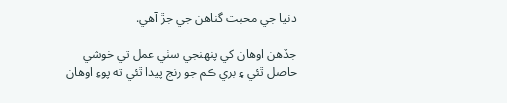دنيا جي محبت گناهن جي جڙ آهي.

جڏهن اوهان کي پنهنجي سٺي عمل تي خوشي حاصل ٿئي ۽ بري ڪم جو رنج پيدا ٿئي ته پوءِ اوهان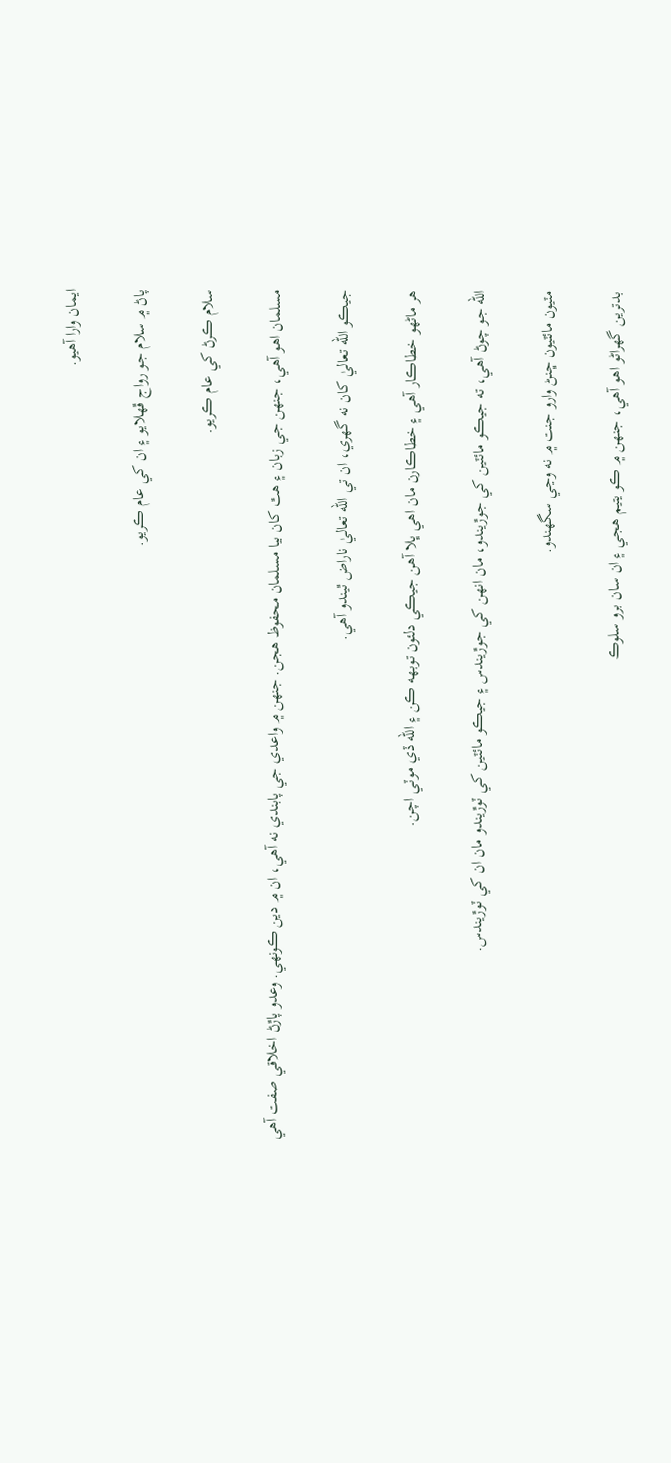ايمان وارا آهيو.

پاڻ ۾ سلام جو رواج ڦهلايو ۽ ان کي عام ڪريو.

سلام ڪرڻ کي عام ڪريو.

مسلمان اهو آهي، جنهن جي زبان ۽ هٿ کان بيا مسلمان محفوظ هجن. جنهن ۾ واعدي جي پابندي نه آهي، ان ۾ دين ڪونهي. وعدو پاڙڻ اخلاقي صفت آهي

جيڪو الله تعاليٰ کان نه گهري، ان تي الله تعاليٰ ناراض ٿيندو آهي.

هر ماڻهو خطاڪار آهي ۽ خطاڪارن مان اهي ڀلا آهن جيڪي دلئون توبهه ڪن ۽ الله ڏي موٽي اچن.

الله جو چوڻ آهي، ته جيڪو مائٽين کي جوڙيندو، مان انهن کي جوڙيندس ۽ جيڪو مائٽين کي ٽوڙيندو مان ان کي ٽوڙيندس.

مٽيون مائٽيون ڇنڻ وارو جنت ۾ نه وڃي سگهندو.

بدترين گهراڻو اهو آهي، جنهن ۾ ڪو يتيم هجي ۽ ان سان برو سلوڪ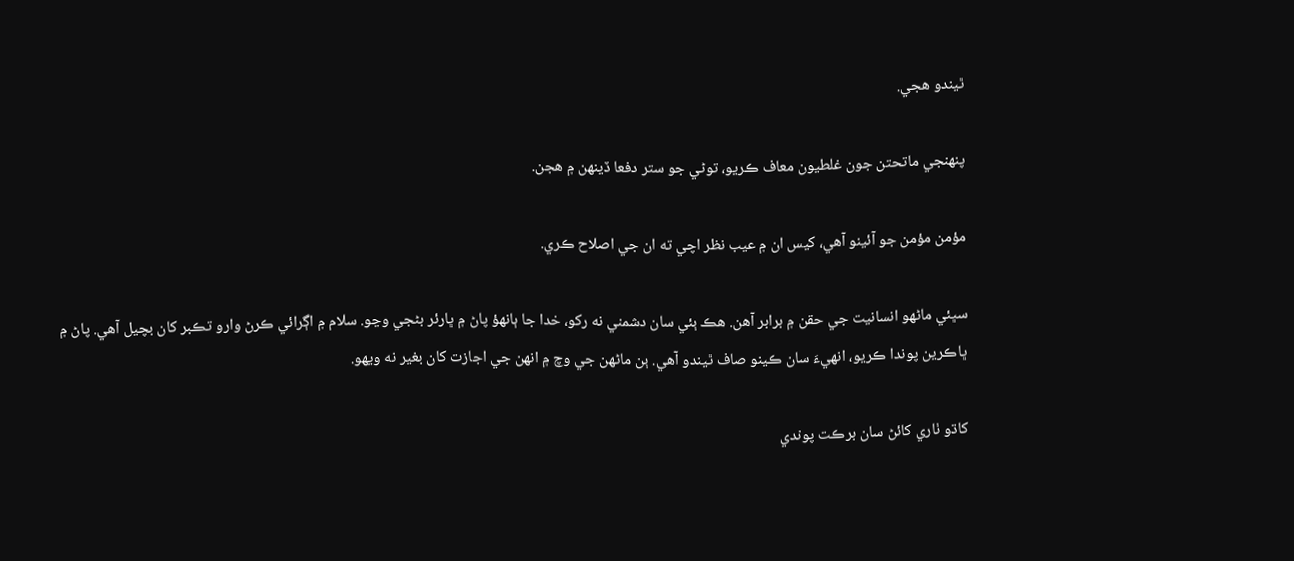ٿيندو هجي.

پنهنجي ماتحتن جون غلطيون معاف ڪريو، توڻي جو ستر دفعا ڏينهن ۾ هجن.

مؤمن مؤمن جو آئينو آهي، کيس ان ۾ عيب نظر اچي ته ان جي اصلاح ڪري.

سڀئي ماڻهو انسانيت جي حقن ۾ برابر آهن. هڪ ٻئي سان دشمني نه رکو، خدا جا ٻانهؤ پاڻ ۾ ڀارئر بڻجي وڃو. سلام ۾ اڳرائي ڪرڻ وارو تڪبر کان بچيل آهي. پاڻ ۾ ڀاڪرين پوندا ڪريو، انهيءَ سان ڪينو صاف ٿيندو آهي. ٻن ماڻهن جي وچ ۾ انهن جي اجازت کان بغير نه ويهو.

کاڌو ٺاري کائڻ سان برڪت پوندي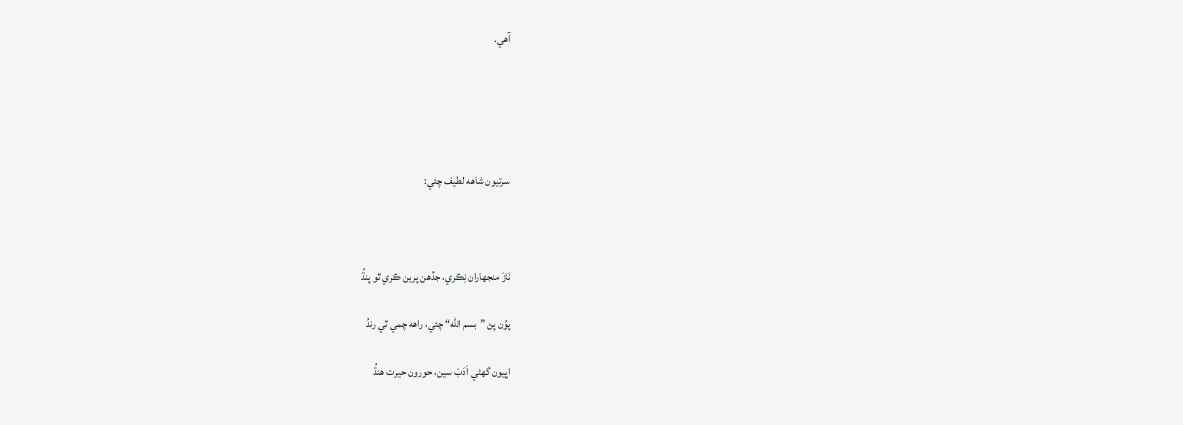آهي.





سرتيون شاهه لطيف چئي:



نَازَ منجهاران نِڪري، جڏهن پرين ڪري ٿو پنڌُ

پوُن پڻ ”بسم الله“ چئي، راهه چمي ٿي رندُ

اڀيون گهڻي اَدَبَ سين، حورون حيرت هنڌُ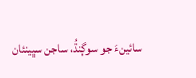سائينءَ جو سوڳنڌُ، ساجن سڀينئان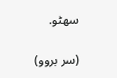سهڻو.

(سر بروو)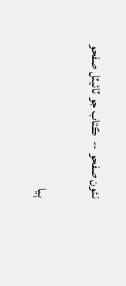نئون صفحو --  ڪتاب جو ٽائيٽل صفحو

ٻيا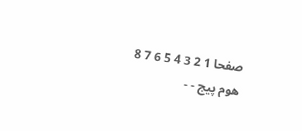صفحا 1 2 3 4 5 6 7 8
هوم پيج - -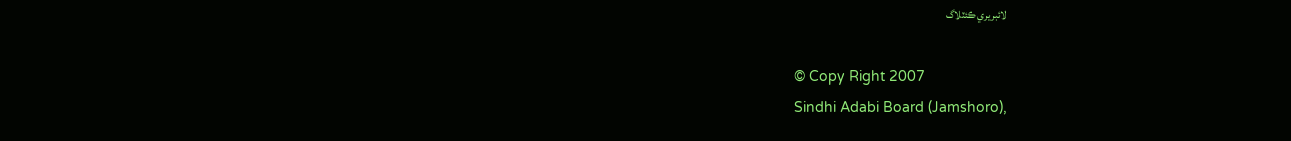لائبريري ڪئٽلاگ

© Copy Right 2007
Sindhi Adabi Board (Jamshoro),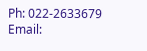Ph: 022-2633679 Email: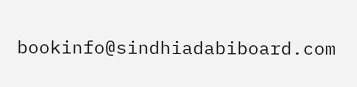bookinfo@sindhiadabiboard.com